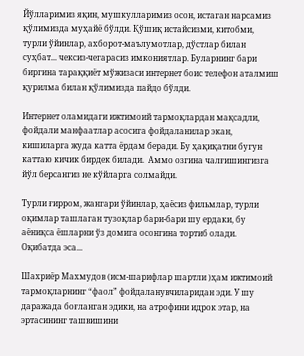Йўлларимиз яқин, мушкулларимиз осон, истаган нарсамиз қўлимизда муҳайё бўлди. Қўшиқ истайсизми, китобми, турли ўйинлар, ахборот-маълумотлар, дўстлар билан суҳбат... чексиз-чегарасиз имкониятлар. Буларнинг бари биргина тараққиёт мўжизаси интернет боис телефон аталмиш қурилма билан қўлимизда пайдо бўлди.

Интернет оламидаги ижтимоий тармоқлардан мақсадли, фойдали манфаатлар асосига фойдаланилар экан, кишиларга жуда катта ёрдам беради. Бу ҳақиқатни бугун каттаю кичик бирдек билади.  Аммо озгина чалғишингизга йўл берсангиз не кўйларга солмайди.

Турли ғирром, жангари ўйинлар, ҳаёсиз фильмлар, турли оқимлар ташлаган тузоқлар бари-бари шу ердаки, бу аёниқса ёшларни ўз домига осонгина тортиб олади. Оқибатда эса...

Шахриёр Махмудов (исм-шарифлар шартли )ҳам ижтимоий тармоқларнинг “фаол” фойдаланувчиларидан эди. У шу даражада боғланган эдики, на атрофини идрок этар, на эртасининг ташвишини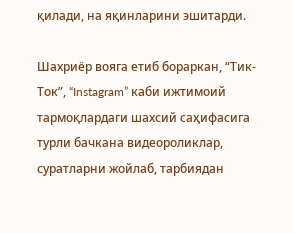қилади, на яқинларини эшитарди.

Шахриёр вояга етиб бораркан, “Тик-Ток”, “Instagram” каби ижтимоий тармоқлардаги шахсий саҳифасига турли бачкана видеороликлар, суратларни жойлаб, тарбиядан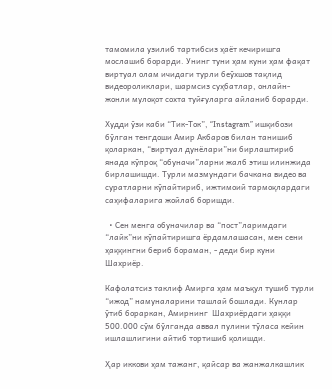тамомила узилиб тартибсиз ҳаёт кечиришга мослашиб борарди. Унинг туни ҳам куни ҳам фақат виртуал олам ичидаги турли беўхшов тақлид видеороликлари, шармсиз суҳбатлар, онлайн-жонли мулоқот сохта туйғуларга айланиб борарди.

Худди ўзи каби “Тик-Ток”, “Instagram” ишқибози бўлган тенгдоши Амир Акбаров билан танишиб қоларкан, “виртуал дунёлари”ни бирлаштириб янада кўпроқ “обуначи”ларни жалб этиш илинжида бирлашишди. Турли мазмундаги бачкана видео ва суратларни кўпайтириб, ижтимоий тармоқлардаги саҳифаларига жойлаб боришди.

  • Сен менга обуначилар ва “пост”ларимдаги “лайк”ни кўпайтиришга ёрдамлашасан, мен сени ҳаққингни бериб бораман, - деди бир куни Шахриёр.

Кафолатсиз таклиф Амирга ҳам маъқул тушиб турли “ижод” намуналарини ташлай бошлади. Кунлар ўтиб бораркан, Амирнинг  Шахриёрдаги ҳаққи 500.000 сўм бўлганда аввал пулини тўласа кейин ишлашлигини айтиб тортишиб қолишди.

Ҳар иккови ҳам тажанг, қайсар ва жанжалкашлик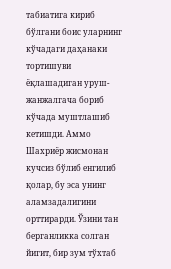табиатига кириб бўлгани боис уларнинг кўчадаги даҳанаки  тортишуви ёқлашадиган уруш-жанжалгача бориб кўчада муштлашиб кетишди. Аммо Шахриёр жисмонан кучсиз бўлиб енгилиб қолар, бу эса унинг аламзадалигини орттирарди. Ўзини тан берганликка солган йигит, бир зум тўхтаб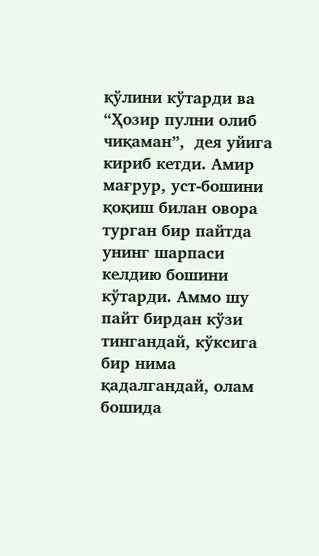қўлини кўтарди ва  “Ҳозир пулни олиб чиқаман”,  дея уйига кириб кетди. Амир мағрур, уст-бошини қоқиш билан овора турган бир пайтда унинг шарпаси келдию бошини кўтарди. Аммо шу пайт бирдан кўзи тингандай, кўксига бир нима қадалгандай, олам бошида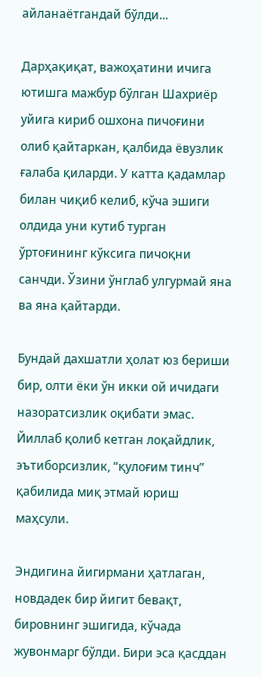айланаётгандай бўлди...

Дарҳақиқат, важоҳатини ичига ютишга мажбур бўлган Шахриёр уйига кириб ошхона пичоғини олиб қайтаркан, қалбида ёвузлик ғалаба қиларди. У катта қадамлар билан чиқиб келиб, кўча эшиги олдида уни кутиб турган ўртоғининг кўксига пичоқни санчди. Ўзини ўнглаб улгурмай яна ва яна қайтарди.

Бундай дахшатли ҳолат юз бериши бир, олти ёки ўн икки ой ичидаги назоратсизлик оқибати эмас. Йиллаб қолиб кетган лоқайдлик, эътиборсизлик, “қулоғим тинч” қабилида миқ этмай юриш маҳсули.

Эндигина йигирмани ҳатлаган, новдадек бир йигит бевақт, бировнинг эшигида, кўчада жувонмарг бўлди. Бири эса қасддан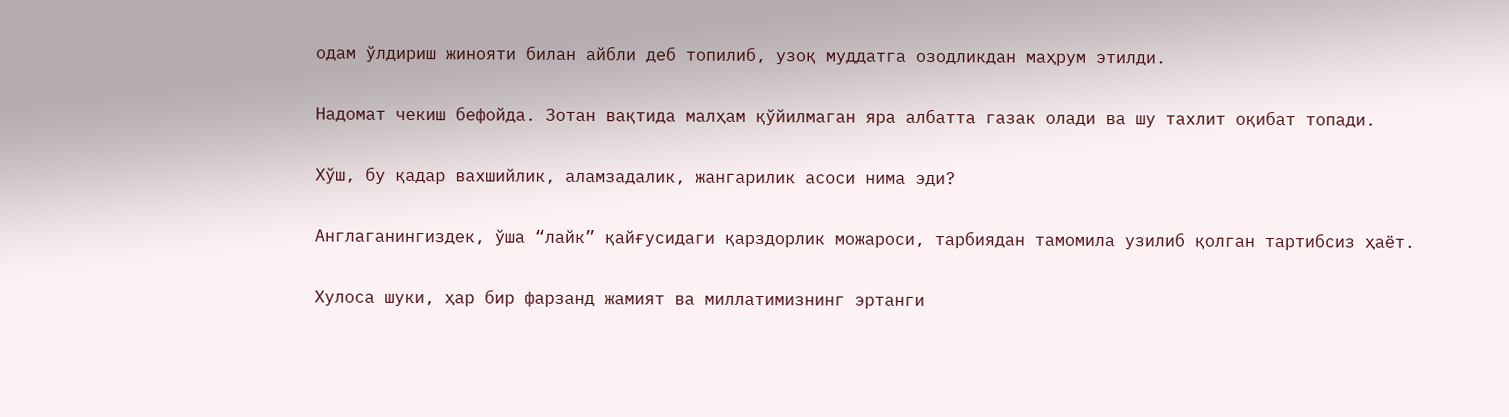одам ўлдириш жинояти билан айбли деб топилиб, узоқ муддатга озодликдан маҳрум этилди.

Надомат чекиш бефойда. Зотан вақтида малҳам қўйилмаган яра албатта газак олади ва шу тахлит оқибат топади.

Хўш, бу қадар вахшийлик, аламзадалик, жангарилик асоси нима эди?

Англаганингиздек, ўша “лайк” қайғусидаги қарздорлик можароси, тарбиядан тамомила узилиб қолган тартибсиз ҳаёт.

Хулоса шуки, ҳар бир фарзанд жамият ва миллатимизнинг эртанги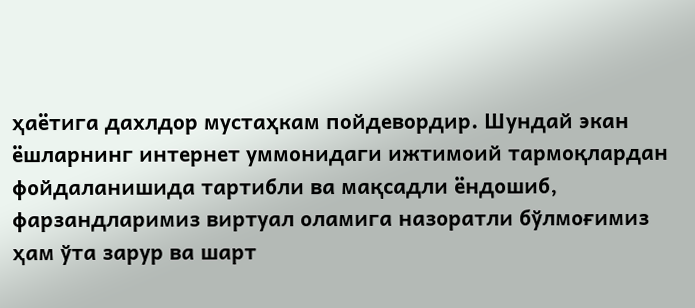ҳаётига дахлдор мустаҳкам пойдевордир. Шундай экан ёшларнинг интернет уммонидаги ижтимоий тармоқлардан фойдаланишида тартибли ва мақсадли ёндошиб, фарзандларимиз виртуал оламига назоратли бўлмоғимиз ҳам ўта зарур ва шарт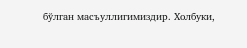бўлган масъуллигимиздир. Холбуки,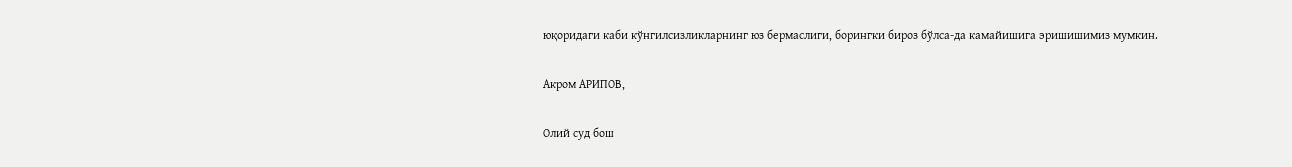юқоридаги каби кўнгилсизликларнинг юз бермаслиги, борингки бироз бўлса-да камайишига эришишимиз мумкин.

Акром АРИПОВ,

Олий суд бош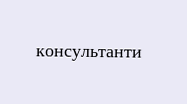консультанти